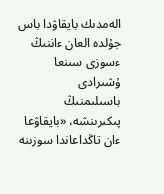الەمدىك بايقاۋدا باس جۇلدە العان ءاننىڭ ءسوزى سىنعا ۇشىرادى
باسىلىمنىڭ پىكىرىنشە، «بايقاۋعا ءان تاڭداعاندا سوزىنە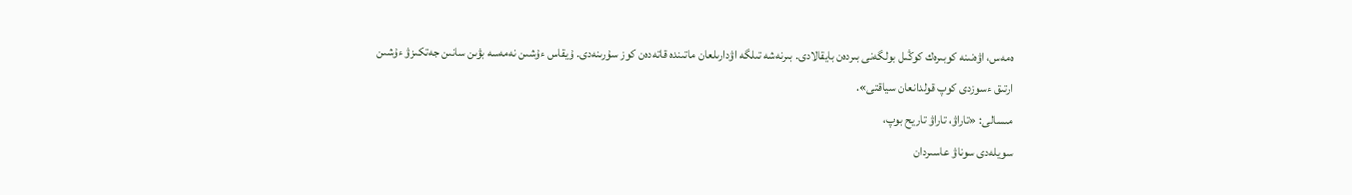ەمەس، اۋەنىنە كوبىرەك كوڭىل بولگەنى بىردەن بايقالادى. بىرنەشە تىلگە اۋدارىلعان ماتىندە قاتەدەن كوز سۇرىنەدى. ۇيقاس ءۇشىن نەمەسە بۋىن سانىن جەتكىزۋ ءۇشىن ارتىق ءسوزدى كوپ قولدانعان سياقتى».
مىسالى: «تاراۋ، تاراۋ تاريح بوپ،
سويلەدى سوناۋ عاسىردان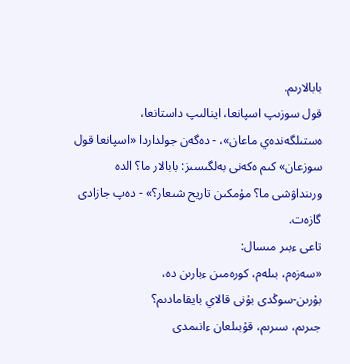بابالارىم.
قول سوزىپ اسپانعا، اينالىپ داستانعا،
ەستىلگەندەي ماعان»، - دەگەن جولداردا «اسپانعا قول سوزعان» كىم ەكەنى بەلگىسىز: بابالار ما؟ الدە ورىنداۋشى ما؟ مۇمكىن تاريح شىعار؟» - دەپ جازادى گازەت.
تاعى ءبىر مىسال:
«سەزەم، بىلەم، كورەمىن ءبارىن دە،
بۇرىن-سوڭدى بۇنى قالاي بايقامادىم؟
جىرىم، سىرىم، قۇبىلعان ءانىمدى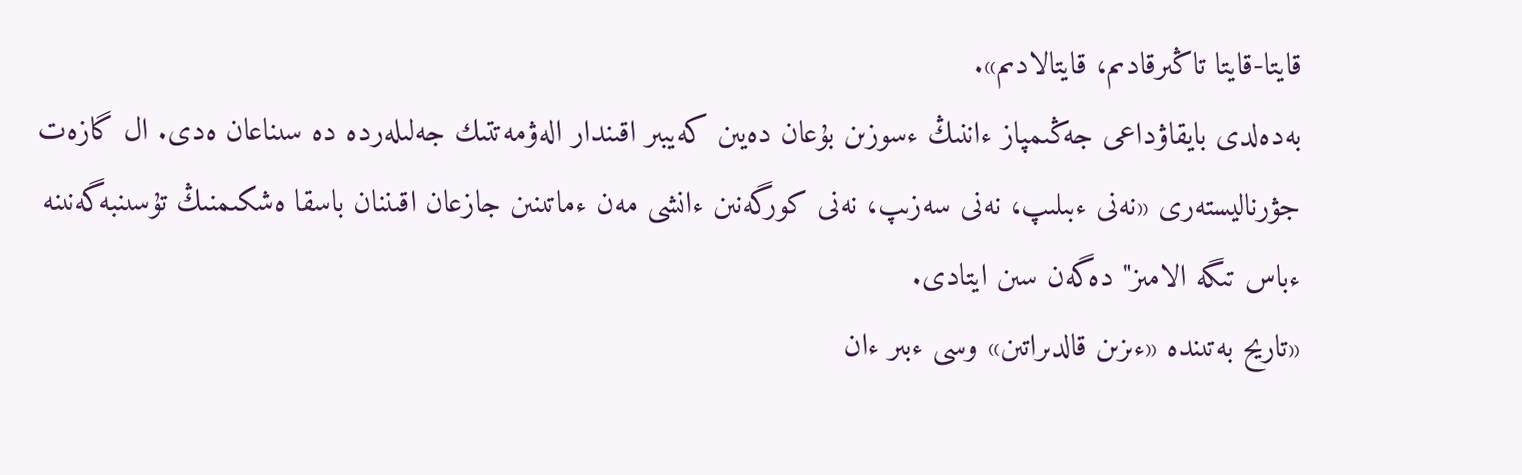قايتا-قايتا تاڭىرقادىم، قايتالادىم».
بەدەلدى بايقاۋداعى جەڭىمپاز ءاننىڭ ءسوزىن بۇعان دەيىن كەيبىر اقىندار الەۋمەتتىك جەلىلەردە دە سىناعان ەدى. ال گازەت جۋرناليستەرى «نەنى ءبىلىپ، نەنى سەزىپ، نەنى كورگەنىن ءانشى مەن ءماتىنىن جازعان اقىننان باسقا ەشكىمنىڭ تۇسىنبەگەنىنە ءباس تىگە الامىز" دەگەن سىن ايتادى.
«تاريح بەتىندە «ءىزىن قالدىراتىن» وسى ءبىر ءان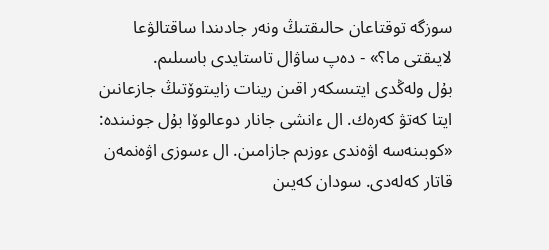سوزگە توقتاعان حالىقتىڭ ونەر جادىندا ساقتالۋعا لايىقتى ما؟» - دەپ ساۋال تاستايدى باسىلىم.
بۇل ولەڭدى ايتىسكەر اقىن رينات زايىتوۆتىڭ جازعانىن ايتا كەتۋ كەرەك. ال ءانشى جانار دوعالوۆا بۇل جونىندە: «كوبىنەسە اۋەندى ءوزىم جازامىن. ال ءسوزى اۋەنمەن قاتار كەلەدى. سودان كەيىن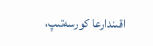اقىندارعا كورسەتىپ،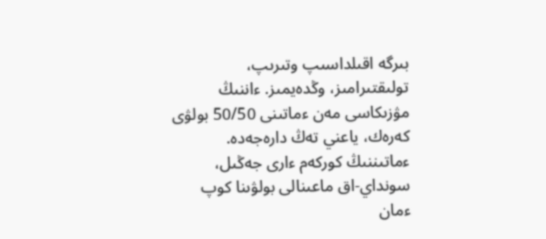بىرگە اقىلداسىپ وتىرىپ، تولىقتىرامىز، وڭدەيمىز. ءاننىڭ مۋزىكاسى مەن ءماتىنى 50/50 بولۋى كەرەك، ياعني تەڭ دارەجەدە. ءماتىننىڭ كوركەم ءارى جەڭىل، سونداي-اق ماعىنالى بولۋىنا كوپ ءمان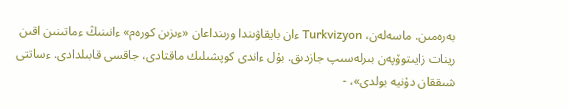بەرەمىن. ماسەلەن، Turkvizyon ءان بايقاۋىندا ورىنداعان «ءىزىن كورەم» ءانىنىڭ ءماتىنىن اقىن رينات زايىتوۆپەن بىرلەسىپ جازدىق. بۇل ءاندى كوپشىلىك ماقتادى، جاقسى قابىلدادى. ءساتتى شىققان دۇنيە بولدى»، -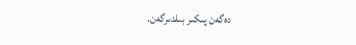دەگەن پىكىر بىلدىرگەن.